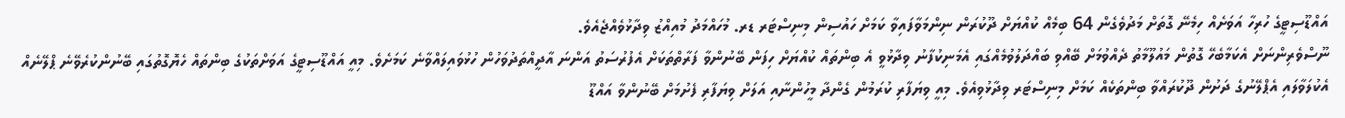އައްޑޫސިޓީގެ ހުރިހާ އަވަށެއް ހިމެނޭ ގޮތަށް މަދުވެގެން 64 ބިމެއް ކުއްޔަށް ދޫކުރަން ނިންމަވާފައިވާ ކަމަށް ހައުސިން މިނިސްޓަރ ޑރ. މުހައްމަދު މުއިއްޒު ވިދާޅުވެއްޖެއެވެ.
ނޫސްވެރިންނަށް އެކަމާބެހޭ ގޮތުން މައުލޫމާތު ދެއްވުމަށް ބޭއްވި ބައްދަލުވުމެއްގައި އެމަނިކުފާނު ވިދާޅުވީ އެ ބިންތައް ކުއްޔަށް ހިފަން ބޭނުންވާ ފަރާތްތަކަށް އެފުރުސަތު އަންނަ އާދީއްތަދުވަހުން ހުޅުވައިލައްވާނެ ކަމަށެވެ. މިއީ އައްޑޫސިޓީގެ އަވަށްތަކުގެ ބިންތައް ހެޔޮގޮތުގައި ބޭނުންކުރެވޭނެ ޕްލޭނެއް އެކުލަވާލައި އެޕްލޭނުގެ ދަށުން ދޫކުރައްވާ ބިންތަކެއް ކަމަށް މިނިސްޓަރ ވިދާޅުވިއެވެ. މިއީ ވިޔަފާރި ކުރަމުން ގެންދާ މީހުންނާއި އަލަށް ވިޔަފާރި ފެށުމަށް ބޭނުންވާ އައްޑޫ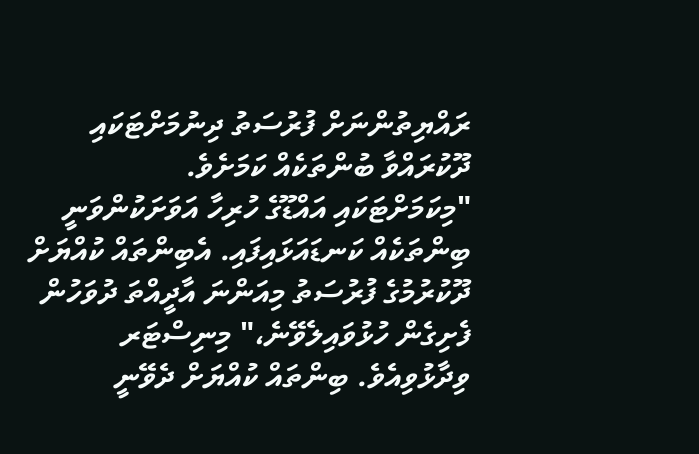ރައްޔިތުންނަށް ފުރުސަތު ދިނުމަށްޓަކައި ދޫކުރައްވާ ބުންތަކެއް ކަމަށެވެ.
"މިކަމަށްޓަކައި އައްޑޫގެ ހުރިހާ އަވަށަކުންވަނީ ބިންތަކެއް ކަނޑައަޅައިފައި. އެބިންތައް ކުއްޔަށް ދޫކުރުމުގެ ފުރުސަތު މިއަންނަ އާދީއްތަ ދުވަހުން ފެށިގެން ހުޅުވައިލެވޭނެ،" މިނިސްޓަރ ވިދާޅުވިއެވެ. ބިންތައް ކުއްޔަށް ދެވޭނީ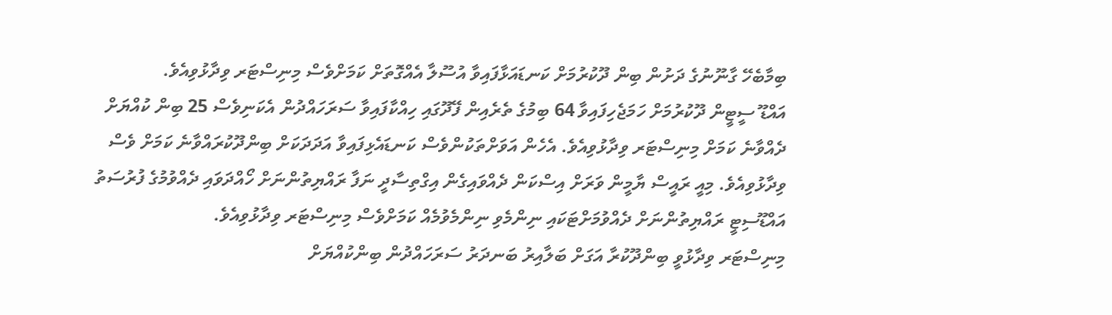ބިމާބެހޭ ގާނޫނުގެ ދަށުން ބިން ދޫކުރުމަށް ކަނޑައަޅާފައިވާ އުސޫލާ އެއްގޮތަށް ކަމަށްވެސް މިނިސްޓަރ ވިދާޅުވިއެވެ.
އައްޑޫ ސީޓީން ދޫކުރުމަށް ހަމަޖެހިފައިވާ 64 ބިމުގެ ތެރެއިން ފޭދޫގައި ހިއްކާފައިވާ ސަރަހައްދުން އެކަނިވެސް 25 ބިން ކުއްޔަށް ދެއްވާނެ ކަމަށް މިނިސްޓަރ ވިދާޅުވިއެވެ. އެހެން އަވަށްތަކުންވެސް ކަނޑައެޅިފައިވާ އަދަދަކަށް ބިންދޫކުރައްވާނެ ކަމަށް ވެސް ވިދާޅުވިއެވެ. މިއީ ރައީސް ޔާމީން ވަރަށް އިސްކަން ދެއްވައިގެން އިގްތިސާދީ ނަފާ ރައްޔިތުންނަށް ހޯއްދަވައި ދެއްވުމުގެ ފުރުސަތު އައްޑޫސިޓީ ރައްޔިތުންނަށް ދެއްވުމަށްޓަކައި ނިންމެވި ނިންމެވުމެއް ކަމަށްވެސް މިނިސްޓަރ ވިދާޅުވިއެވެ.
މިނިސްޓަރ ވިދާޅުވީ ބިންދޫކުރާ އަގަށް ބަލާއިރު ބަނދަރު ސަރަހައްދުން ބިންކުއްޔަށް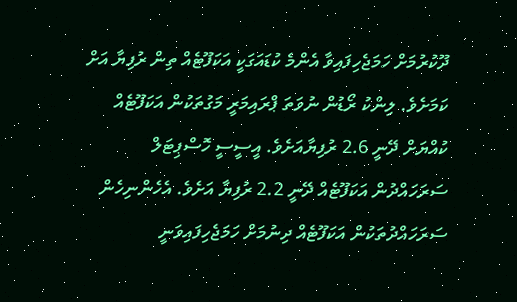ދޫކުރުމަށް ހަމަޖެހިފައިވާ އެންމެ ކުޑައަގަކީ އަކަފޫޓެއް ތިން ރުފިޔާ އަށް ކަމަށެވެ. ލިންކު ރޯޑުން ނުވަތަ ޕްރައިމަރީ މަގުތަކުން އަކަފޫޓެއް ކުއްޔަށް ދޭނީ 2.6 ރުފިޔާއަށެވެ. އީސީސީ ހޮސްޕިޓަލް ސަރަހައްދުން އަކަފޫޓެއް ދޭނީ 2.2 ރުފިޔާ އަށެވެ. އެހެންނިހެން ސަރަހައްދުތަކުން އަކަފޫޓެއް ދިނުމަށް ހަމަޖެހިފައިވަނީ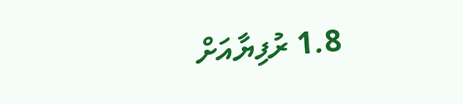1.8 ރުފިޔާއަށް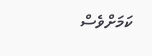ކަމަށްވެސް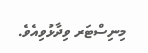މިނިސްޓަރ ވިދާޅުވިއެވެ.